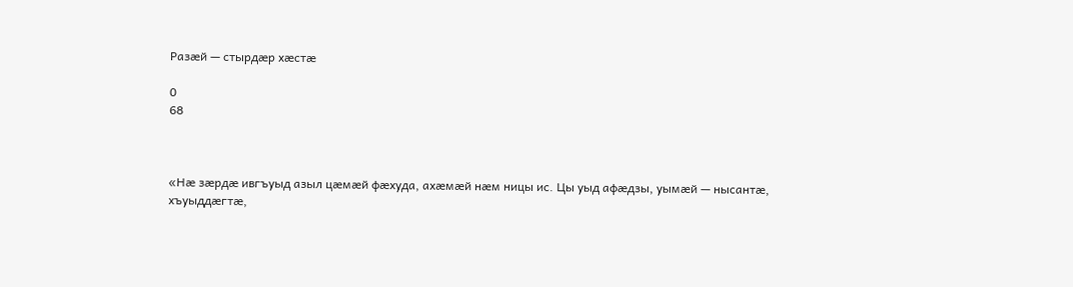Разæй — стырдæр хæстæ

0
68



«Нæ зæрдæ ивгъуыд азыл цæмæй фæхуда, ахæмæй нæм ницы ис. Цы уыд афæдзы, уымæй — нысантæ, хъуыддæгтæ,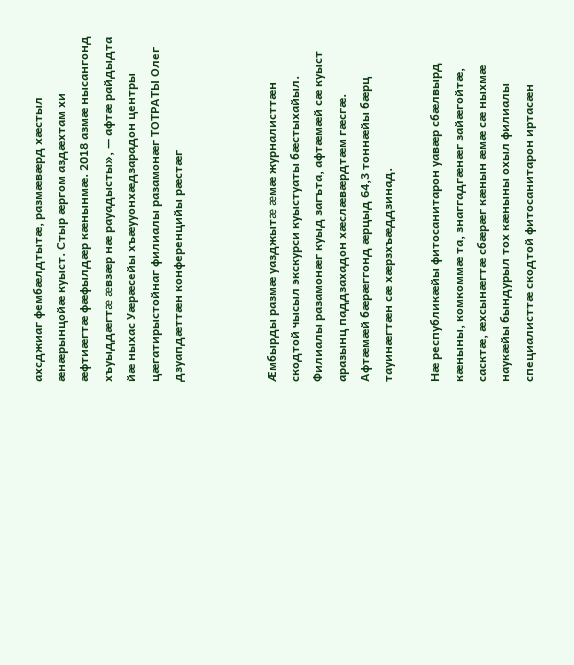ахсджиаг фембæлдтытæ, размæвæрд хæстыл æнæрынцойæ куыст. Стыр æргом аздæхтам хи æфтиæгтæ фæфылдæр кæнынмæ. 2018 азмæ нысангонд хъуыддæгтæ æвзæр нæ рауадысты», — афтæ райдыдта йæ ныхас Уæрæсейы хъæууонхæдзарадон центры цæгатирыстойнаг филиалы разамонæг ТОТРАТЫ Олег дзуапдæттæн конференцийы рæстæг



Æмбырды размæ уазджытæ æмæ журналисттæн скодтой чысыл экскурси куыстуаты бæстыхайыл. Филиалы разамонæг куыд загъта, афтæмæй сæ куыст аразынц паддзахадон хæслæвæрдтæм гæсгæ. Афтæмæй бæрæггонд æрцыд 64,3 тоннæйы бæрц тауинæгтæн сæ хæрзхъæддзинад.

Нæ республикæйы фитосанитарон уавæр сбæлвырд кæныны, комкоммæ та, знаггадгæнæг зайæгойтæ, сасктæ, æхсынæгтæ сбæрæг кæнын æмæ сæ ныхмæ наукæйы бындурыл тох кæныны охыл филиалы специалисттæ скодтой фитосанитарон иртасæн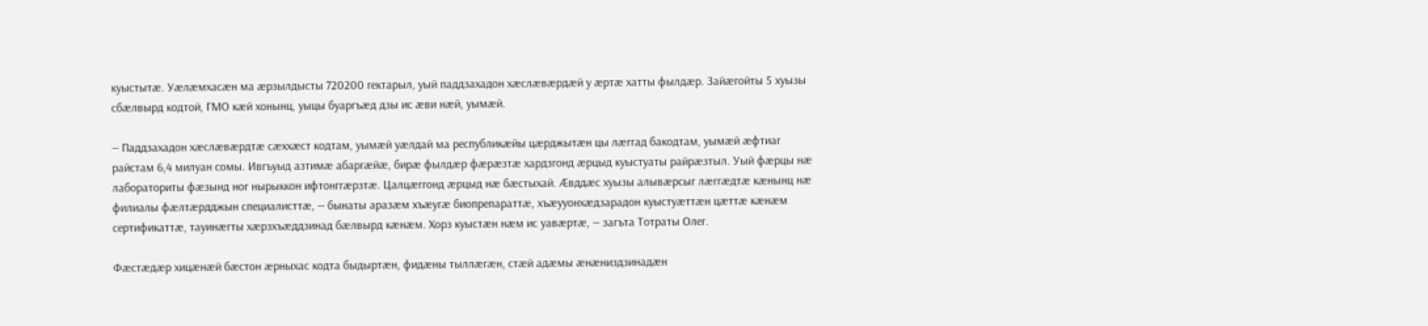куыстытæ. Уæлæмхасæн ма æрзылдысты 720200 гектарыл, уый паддзахадон хæслæвæрдæй у æртæ хатты фылдæр. Зайæгойты 5 хуызы сбæлвырд кодтой, ГМО кæй хонынц, уыцы буаргъæд дзы ис æви нæй, уымæй.

— Паддзахадон хæслæвæрдтæ сæххæст кодтам, уымæй уæлдай ма республикæйы цæрджытæн цы лæггад бакодтам, уымæй æфтиаг райстам 6,4 милуан сомы. Ивгъуыд азтимæ абаргæйæ, бирæ фылдæр фæрæзтæ хардзгонд æрцыд куыстуаты райрæзтыл. Уый фæрцы нæ лабораториты фæзынд ног нырыккон ифтонггæрзтæ. Цалцæггонд æрцыд нæ бæстыхай. Æвддæс хуызы алывæрсыг лæггæдтæ кæнынц нæ филиалы фæлтæрдджын специалисттæ, — бынаты аразæм хъæугæ биопрепараттæ, хъæууонхæдзарадон куыстуæттæн цæттæ кæнæм сертификаттæ, тауинæгты хæрзхъæддзинад бæлвырд кæнæм. Хорз куыстæн нæм ис уавæртæ, — загъта Тотраты Олег.

Фæстæдæр хицæнæй бæстон æрныхас кодта быдыртæн, фидæны тыллæгæн, стæй адæмы æнæниздзинадæн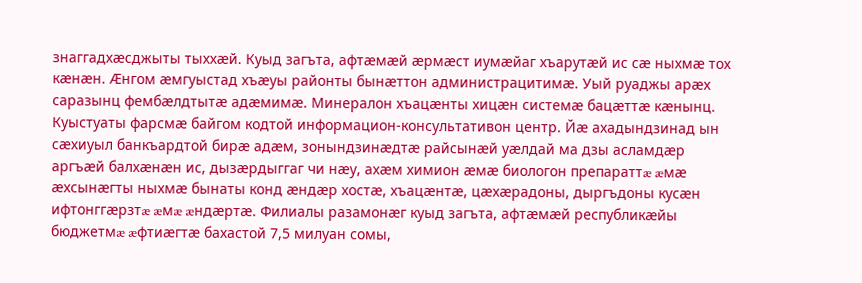знаггадхæсджыты тыххæй. Куыд загъта, афтæмæй æрмæст иумæйаг хъарутæй ис сæ ныхмæ тох кæнæн. Æнгом æмгуыстад хъæуы районты бынæттон администрацитимæ. Уый руаджы арæх саразынц фембæлдтытæ адæмимæ. Минералон хъацæнты хицæн системæ бацæттæ кæнынц. Куыстуаты фарсмæ байгом кодтой информацион-консультативон центр. Йæ ахадындзинад ын сæхиуыл банкъардтой бирæ адæм, зонындзинæдтæ райсынæй уæлдай ма дзы асламдæр аргъæй балхæнæн ис, дызæрдыггаг чи нæу, ахæм химион æмæ биологон препараттæ æмæ æхсынæгты ныхмæ бынаты конд æндæр хостæ, хъацæнтæ, цæхæрадоны, дыргъдоны кусæн ифтонггæрзтæ æмæ æндæртæ. Филиалы разамонæг куыд загъта, афтæмæй республикæйы бюджетмæ æфтиæгтæ бахастой 7,5 милуан сомы,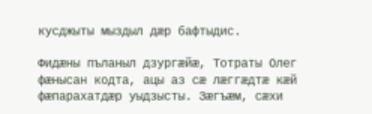кусджыты мыздыл дæр бафтыдис.

Фидæны пъланыл дзургæйæ, Тотраты Олег фæнысан кодта, ацы аз сæ лæггæдтæ кæй фæпарахатдæр уыдзысты. Зæгъæм, сæхи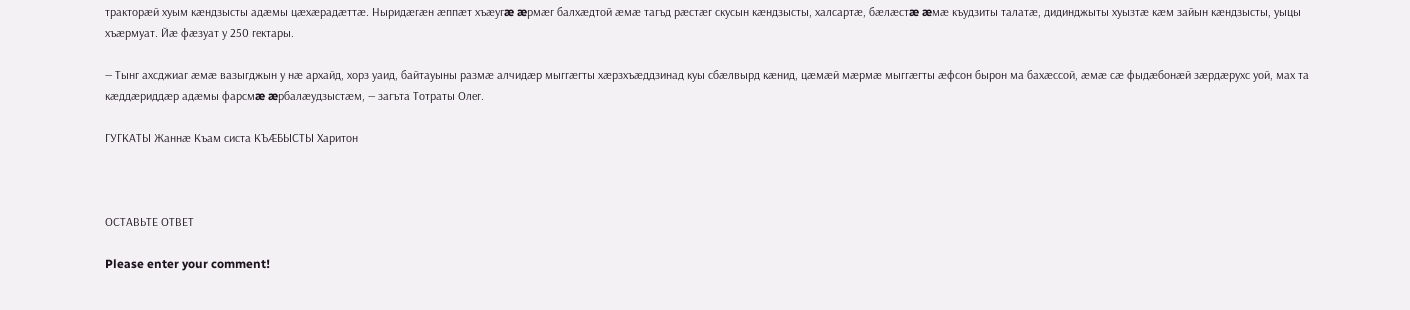тракторæй хуым кæндзысты адæмы цæхæрадæттæ. Ныридæгæн æппæт хъæугæ æрмæг балхæдтой æмæ тагъд рæстæг скусын кæндзысты, халсартæ, бæлæстæ æмæ къудзиты талатæ, дидинджыты хуызтæ кæм зайын кæндзысты, уыцы хъæрмуат. Йæ фæзуат у 250 гектары.

— Тынг ахсджиаг æмæ вазыгджын у нæ архайд, хорз уаид, байтауыны размæ алчидæр мыггæгты хæрзхъæддзинад куы сбæлвырд кæнид, цæмæй мæрмæ мыггæгты æфсон бырон ма бахæссой, æмæ сæ фыдæбонæй зæрдæрухс уой, мах та кæддæриддæр адæмы фарсмæ æрбалæудзыстæм, — загъта Тотраты Олег.

ГУГКАТЫ Жаннæ Къам систа КЪÆБЫСТЫ Харитон



ОСТАВЬТЕ ОТВЕТ

Please enter your comment!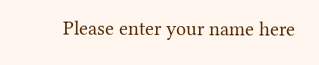Please enter your name here